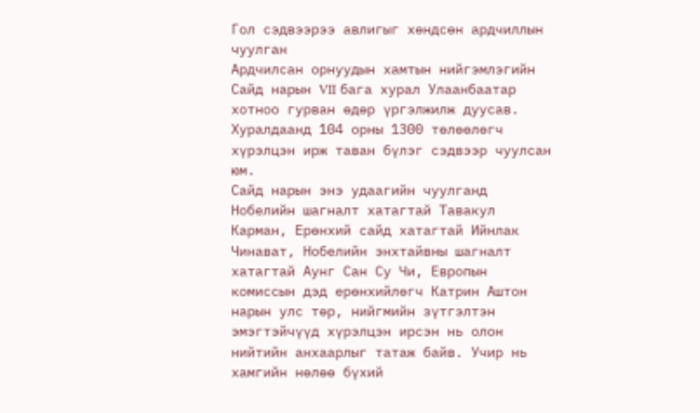Гол сэдвээрээ авлигыг хөндсөн ардчиллын чуулган
Ардчилсан орнуудын хамтын нийгэмлэгийн Сайд нарын VII бага хурал Улаанбаатар хотноо гурван өдөр үргэлжилж дуусав. Хуралдаанд 104 орны 1300 төлөөлөгч хүрэлцэн ирж таван бүлэг сэдвээр чуулсан юм.
Сайд нарын энэ удаагийн чуулганд Нобелийн шагналт хатагтай Тавакул Карман, Ерөнхий сайд хатагтай Ийнлак Чинават, Нобелийн энхтайвны шагналт хатагтай Аунг Сан Су Чи, Европын комиссын дэд ерөнхийлөгч Катрин Аштон нарын улс төр, нийгмийн зүтгэлтэн эмэгтэйчүүд хүрэлцэн ирсэн нь олон нийтийн анхаарлыг татаж байв. Учир нь хамгийн нөлөө бүхий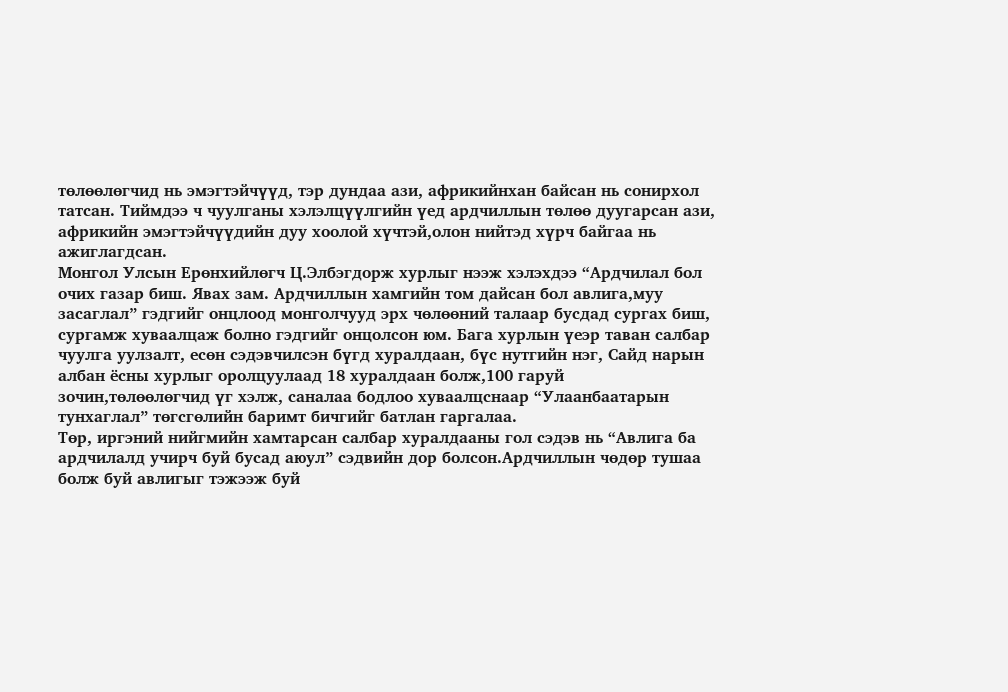төлөөлөгчид нь эмэгтэйчүүд, тэр дундаа ази, африкийнхан байсан нь сонирхол татсан. Тиймдээ ч чуулганы хэлэлцүүлгийн үед ардчиллын төлөө дуугарсан ази, африкийн эмэгтэйчүүдийн дуу хоолой хүчтэй,олон нийтэд хүрч байгаа нь ажиглагдсан.
Монгол Улсын Ерөнхийлөгч Ц.Элбэгдорж хурлыг нээж хэлэхдээ “Ардчилал бол очих газар биш. Явах зам. Ардчиллын хамгийн том дайсан бол авлига,муу засаглал” гэдгийг онцлоод монголчууд эрх чөлөөний талаар бусдад сургах биш, сургамж хуваалцаж болно гэдгийг онцолсон юм. Бага хурлын үеэр таван салбар чуулга уулзалт, есөн сэдэвчилсэн бүгд хуралдаан, бүс нутгийн нэг, Сайд нарын албан ёсны хурлыг оролцуулаад 18 хуралдаан болж,100 гаруй зочин,төлөөлөгчид үг хэлж, саналаа бодлоо хуваалцснаар “Улаанбаатарын тунхаглал” төгсгөлийн баримт бичгийг батлан гаргалаа.
Төр, иргэний нийгмийн хамтарсан салбар хуралдааны гол сэдэв нь “Авлига ба ардчилалд учирч буй бусад аюул” сэдвийн дор болсон.Ардчиллын чөдөр тушаа болж буй авлигыг тэжээж буй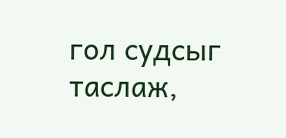гол судсыг таслаж,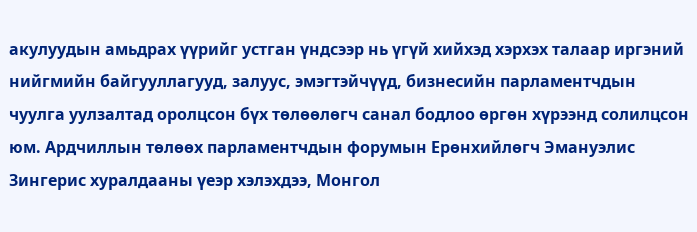акулуудын амьдрах үүрийг устган үндсээр нь үгүй хийхэд хэрхэх талаар иргэний нийгмийн байгууллагууд, залуус, эмэгтэйчүүд, бизнесийн парламентчдын чуулга уулзалтад оролцсон бүх төлөөлөгч санал бодлоо өргөн хүрээнд солилцсон юм. Ардчиллын төлөөх парламентчдын форумын Ерөнхийлөгч Эмануэлис Зингерис хуралдааны үеэр хэлэхдээ, Монгол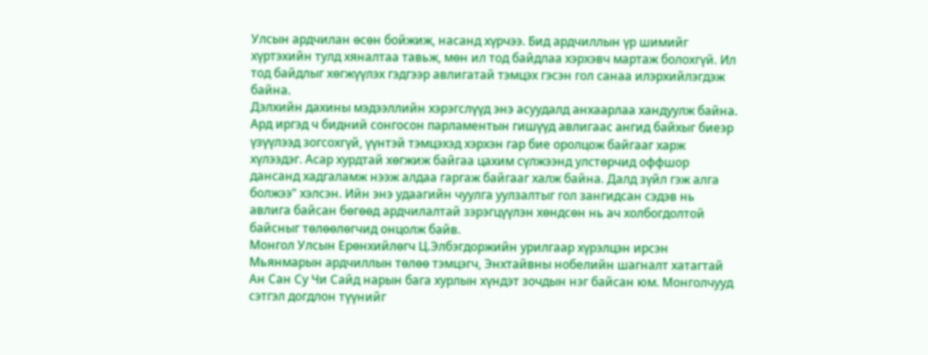Улсын ардчилан өсөн бойжиж, насанд хүрчээ. Бид ардчиллын үр шимийг хүртэхийн тулд хяналтаа тавьж, мөн ил тод байдлаа хэрхэвч мартаж болохгүй. Ил тод байдлыг хөгжүүлэх гэдгээр авлигатай тэмцэх гэсэн гол санаа илэрхийлэгдэж байна.
Дэлхийн дахины мэдээллийн хэрэгслүүд энэ асуудалд анхаарлаа хандуулж байна. Ард иргэд ч бидний сонгосон парламентын гишүүд авлигаас ангид байхыг биеэр үзүүлээд зогсохгүй, үүнтэй тэмцэхэд хэрхэн гар бие оролцож байгааг харж хүлээдэг. Асар хурдтай хөгжиж байгаа цахим сүлжээнд улстөрчид оффшор дансанд хадгаламж нээж алдаа гаргаж байгааг халж байна. Далд зүйл гэж алга болжээ” хэлсэн. Ийн энэ удаагийн чуулга уулзалтыг гол зангидсан сэдэв нь авлига байсан бөгөөд ардчилалтай зэрэгцүүлэн хөндсөн нь ач холбогдолтой байсныг төлөөлөгчид онцолж байв.
Монгол Улсын Ерөнхийлөгч Ц.Элбэгдоржийн урилгаар хүрэлцэн ирсэн Мьянмарын ардчиллын төлөө тэмцэгч, Энхтайвны нобелийн шагналт хатагтай Ан Сан Су Чи Сайд нарын бага хурлын хүндэт зочдын нэг байсан юм. Монголчууд сэтгэл догдлон түүнийг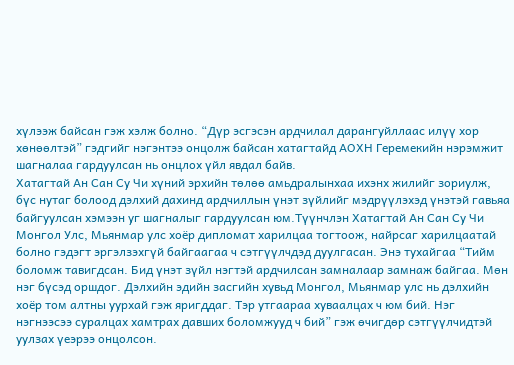хүлээж байсан гэж хэлж болно. “Дүр эсгэсэн ардчилал дарангуйллаас илүү хор хөнөөлтэй” гэдгийг нэгэнтээ онцолж байсан хатагтайд АОХН Геремекийн нэрэмжит шагналаа гардуулсан нь онцлох үйл явдал байв.
Хатагтай Ан Сан Су Чи хүний эрхийн төлөө амьдралынхаа ихэнх жилийг зориулж, бүс нутаг болоод дэлхий дахинд ардчиллын үнэт зүйлийг мэдрүүлэхэд үнэтэй гавьяа байгуулсан хэмээн уг шагналыг гардуулсан юм.Түүнчлэн Хатагтай Ан Сан Су Чи Монгол Улс, Мьянмар улс хоёр дипломат харилцаа тогтоож, найрсаг харилцаатай болно гэдэгт эргэлзэхгүй байгаагаа ч сэтгүүлчдэд дуулгасан. Энэ тухайгаа “Тийм боломж тавигдсан. Бид үнэт зүйл нэгтэй ардчилсан замналаар замнаж байгаа. Мөн нэг бүсэд оршдог. Дэлхийн эдийн засгийн хувьд Монгол, Мьянмар улс нь дэлхийн хоёр том алтны уурхай гэж яригддаг. Тэр утгаараа хуваалцах ч юм бий. Нэг нэгнээсээ суралцах хамтрах давших боломжууд ч бий” гэж өчигдөр сэтгүүлчидтэй уулзах үеэрээ онцолсон.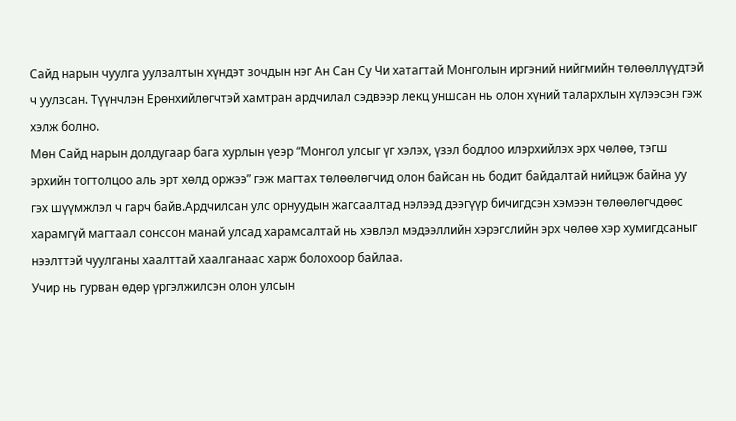Сайд нарын чуулга уулзалтын хүндэт зочдын нэг Ан Сан Су Чи хатагтай Монголын иргэний нийгмийн төлөөллүүдтэй ч уулзсан. Түүнчлэн Ерөнхийлөгчтэй хамтран ардчилал сэдвээр лекц уншсан нь олон хүний талархлын хүлээсэн гэж хэлж болно.
Мөн Сайд нарын долдугаар бага хурлын үеэр “Монгол улсыг үг хэлэх, үзэл бодлоо илэрхийлэх эрх чөлөө, тэгш эрхийн тогтолцоо аль эрт хөлд оржээ” гэж магтах төлөөлөгчид олон байсан нь бодит байдалтай нийцэж байна уу гэх шүүмжлэл ч гарч байв.Ардчилсан улс орнуудын жагсаалтад нэлээд дээгүүр бичигдсэн хэмээн төлөөлөгчдөөс харамгүй магтаал сонссон манай улсад харамсалтай нь хэвлэл мэдээллийн хэрэгслийн эрх чөлөө хэр хумигдсаныг нээлттэй чуулганы хаалттай хаалганаас харж болохоор байлаа.
Учир нь гурван өдөр үргэлжилсэн олон улсын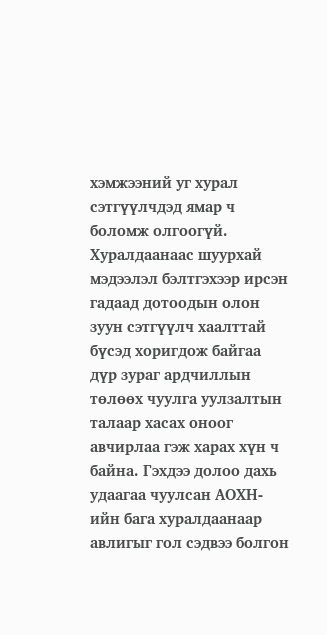хэмжээний уг хурал сэтгүүлчдэд ямар ч боломж олгоогүй. Хуралдаанаас шуурхай мэдээлэл бэлтгэхээр ирсэн гадаад дотоодын олон зуун сэтгүүлч хаалттай бүсэд хоригдож байгаа дүр зураг ардчиллын төлөөх чуулга уулзалтын талаар хасах оноог авчирлаа гэж харах хүн ч байна. Гэхдээ долоо дахь удаагаа чуулсан АОХН-ийн бага хуралдаанаар авлигыг гол сэдвээ болгон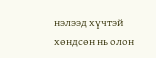нэлээд хүчтэй хөндсөн нь олон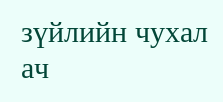зүйлийн чухал ач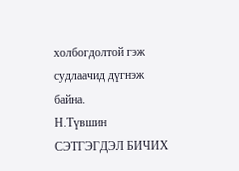холбогдолтой гэж судлаачид дүгнэж байна.
Н.Түвшин
СЭТГЭГДЭЛ БИЧИХ